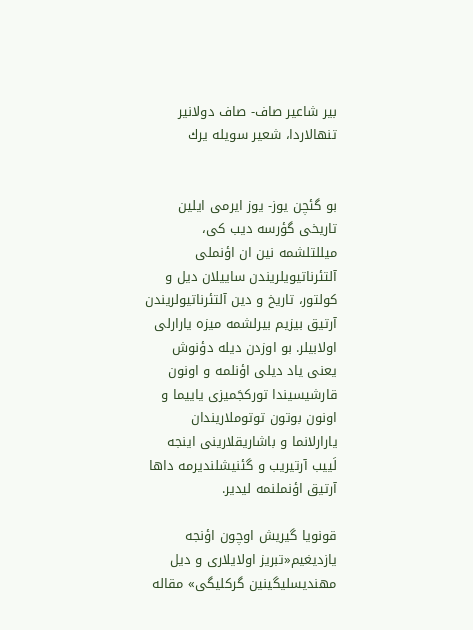بیر شاعیر صاف- صاف دولانیر تنهالاردا، شعیر سویله یرك


بو گئچن یوز- یوز ایرمی ایلین تاریخی گؤرسه دیب کی، میللتلشمه نین ان اؤنملی آلتئرناتیویلریندن ساییلان دیل و کولتور، تاریخ و دین آلتئرناتیولریندن آرتیق بیزیم بیرلشمه میزه یارارلی اولابیلر. بو اوزدن دیله دؤنوش یعنی یاد دیلی اؤنلمه و اونون قارشیسیندا تورکجَمیزی یاییما و اونون بوتون توتوملاریندان یارارلانما و باشاریقلارینی اینجه لَییب آرتیریب و گئنیشلندیرمه داها آرتیق اؤنملنمه لیدیر.

قونویا گیریش اوچون اؤنجه یازدیغیم«تبریز اولایلاری و دیل مهندیسلیگینین گرکلیگی» مقاله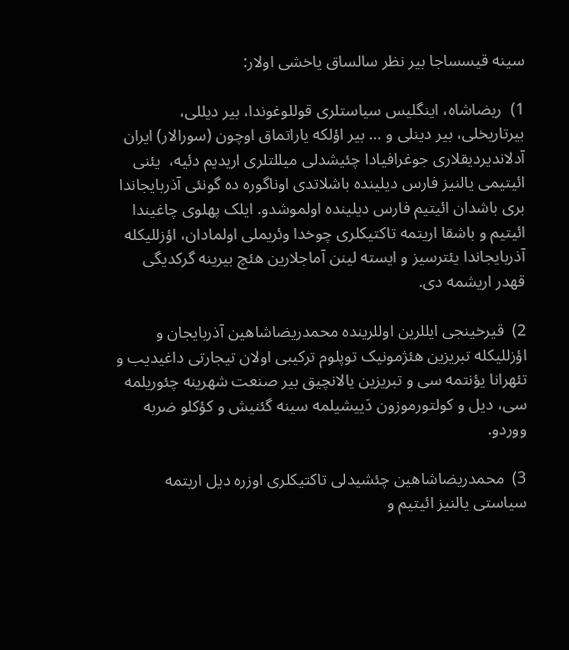سینه قیسساجا بیر نظر سالساق یاخشی اولار:

1)  ریضاشاه، اینگلیس سیاستلری قوللوغوندا، بیر دیللی، بیرتاریخلی، بیر دینلی و … بیر اؤلکه یاراتماق اوچون (سورالار) ایران آدلاندیردیقلاری جوغرافیادا چئیشدلی میللتلری اریدیم دئیه،  یئنی ائیتیمی یالنیز فارس دیلینده باشلاتدی اوناگوره ده گونئی آذربایجاندا بری باشدان ائیتیم فارس دیلینده اولموشدو. ایلک پهلوی چاغیندا ائیتیم و باشقا اریتمه تاکتیکلری چوخدا وئریملی اولمادان، اؤزللیکله آذربایجاندا یئترسیز و ایسته لینن آماجلارین هئچ بیرینه گرکدیگی قهدر اریشمه دی.

2)  قیرخینجی ایللرین اوللرینده محمدریضاشاهین آذربایجان و اؤزللیکله تبریزین هئژمونیک توپلوم ترکیبی اولان تیجارتی داغیدیب و تئهرانا یؤنتمه سی و تبریزین یالانچیق بیر صنعت شهرینه چئوریلمه سی، دیل و کولتورموزون دَییشیلمه سینه گئنیش و کؤکلو ضربه ووردو.

3)  محمدریضاشاهین چئشیدلی تاکتیکلری اوزره دیل اریتمه سیاستی یالنیز ائیتیم و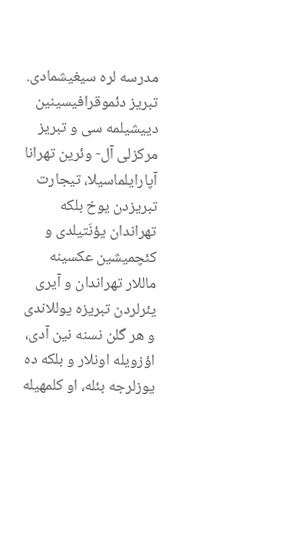مدرسه لره سیغیشمادی. تبریز دئموقرافیسینین دییشیلمه سی و تبریز مرکزلی آل- وئرین تهرانا آپارایلماسیلا، تیجارت تبریزدن یوخ بلکه تهراندان یؤنَتیلدی و کئچمیشین عکسینه ماللار تهراندان و آیری یئرلردن تبریزه یوللاندی و هر گلن نسنه نین آدی، اؤزویله اونلار و بلکه ده یوزلرجه بئله، او کلمهیله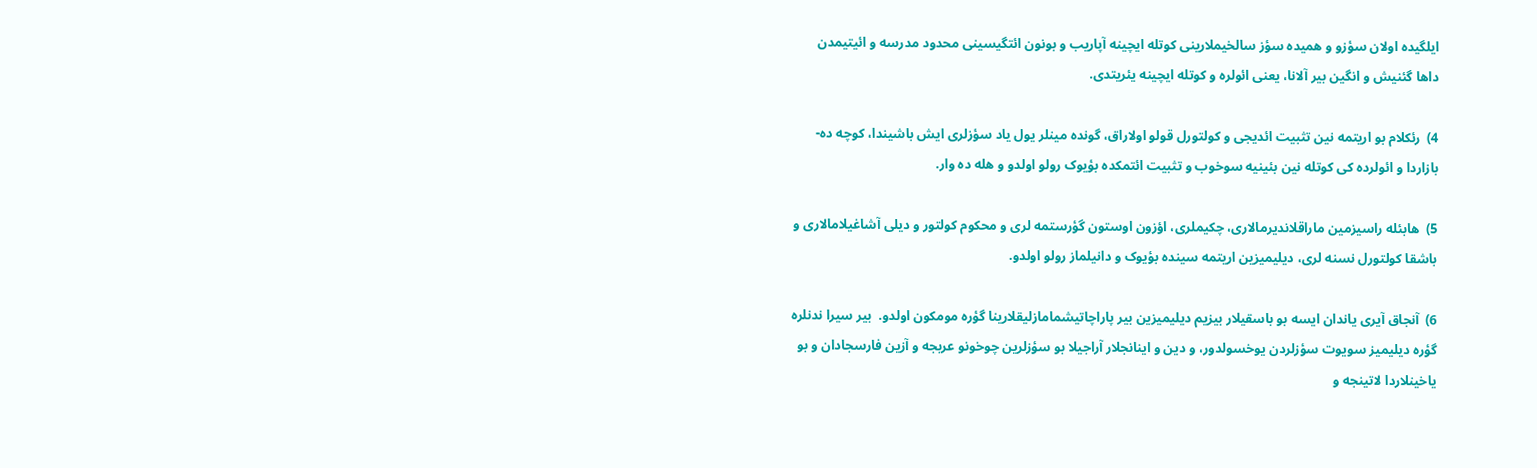ایلگیده اولان سؤزو و همیده سؤز سالخیملارینی کوتله ایچینه آپاریب و بونون ائتگیسینی محدود مدرسه و ائیتیمدن داها گئنیش و انگین بیر آلانا، یعنی ائولره و کوتله ایچینه یئریتدی.

4)  رئکلام بو اریتمه نین تثبیت ائدیجی و کولتورل قولو اولاراق، گونده مینلر یول یاد سؤزلری ایش باشیندا، کوچه ده- بازاردا و ائولرده کی کوتله نین بئینیه سوخوب و تثبیت ائتمکده بؤیوک رولو اولدو و هله ده وار.

5)  هابئله راسیزمین ماراقلاندیرمالاری، چکیملری، اؤزون اوستون گؤرستمه لری و محکوم کولتور و دیلی آشاغیلامالاری و باشقا کولتورل نسنه لری، دیلیمیزین اریتمه سینده بؤیوک و دانیلماز رولو اولدو.

6)  آنجاق آیری یاندان ایسه بو باسقیلار بیزیم دیلیمیزین بیر پاراچاتیشمامازلیقلارینا گؤره مومکون اولدو.  بیر سیرا ندنلره گؤره دیلیمیز سویوت سؤزلردن یوخسولدور، و دین و اینانجلار آراجیلا بو سؤزلرین چوخونو عربجه و آزین فارسجادان و بو یاخینلاردا لاتینجه و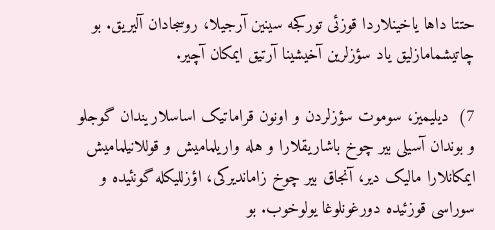حتتا داها یاخینلاردا قوزئی تورکجه سینین آرجیلا، روسجادان آلیریق. بو چاتیشمامازلیق یاد سؤزلرین آخیشینا آرتیق ایمکان آچیر.

7)  دیلیمیز، سوموت سؤزلردن و اونون قراماتیک اساسلاریندان گوجلو و بوندان آسیلی بیر چوخ باشاریقلارا و هله واریلمامیش و قوللانیلمامیش ایمکانلارا مالیک دیر، آنجاق بیر چوخ زاماندیرکی، اؤزللیکله گونئیده و سوراسی قوزئیده دورغونلوغا یولوخوب. بو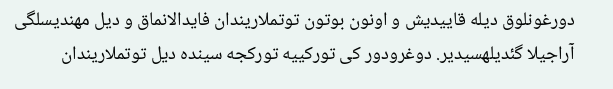دورغونلوق دیله قاییدیش و اونون بوتون توتملاریندان فایدالانماق و دیل مهندیسلگی آراجیلا گئدیلهسیدیر. دوغرودور کی تورکییه تورکجه سینده دیل توتملاریندان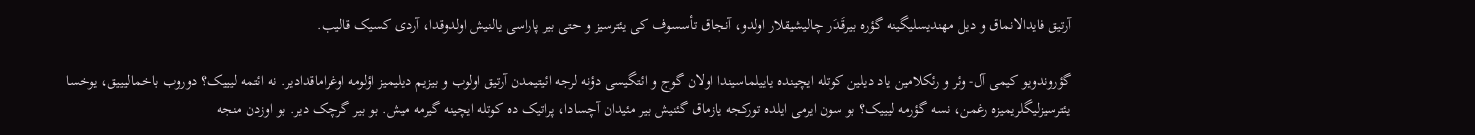آرتیق فایدالانماق و دیل مهندیسلیگینه گؤره بیرقَـدَر چالیشیقلار اولدو، آنجاق تأسسوف کی یئترسیز و حتی بیر پاراسی یالنیش اولدوقدا، آردی کسیک قالیب.

گؤروندویو کیمی آل- وئر و رئکلامین یاد دیلین کوتله ایچینده یاییلماسیندا اولان گوج و ائتگیسی دؤنه لرجه ائیتیمدن آرتیق اولوب و بیزیم دیلیمیز اؤلومه اوغراماقدادیر. نه ائتمه لیییک؟ دوروب باخمالیییق، یوخسا یئترسیزلیگلریمیزه رغمن، نسه گؤرمه لیییک؟ بو سون ایرمی ایلده تورکجه یازماق گئنیش بیر مئیدان آچسادا، پراتیک ده کوتله ایچینه گیرمه میش. بو بیر گرچک دیر. بو اوزدن منجه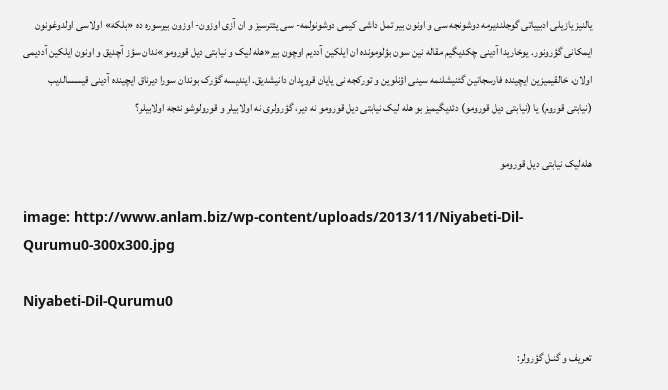یالنیز یازیلی ادبییاتی گوجلندیرمه دوشونجه سی و اونون بیر تمل داشی کیمی دوشونولمه- سی یئترسیز و ان آزی اوزون- اوزون بیرسوره ده «بلکه» اولاسی اولدوغونون ایمکانی گؤرونور. یوخاریدا آدینی چکدیگیم مقاله نین سون بؤلومونده ان ایلکین آددیم اوچون بیر«هله لیک و نیابتی دیل قورومو»ندان سؤز آچدیق و اونون ایلکین آددیمی اولان، خالقیمیزین ایچینده فارسجانین گئنیشلنمه سینی اؤنلوین و تورکجه نی یایان قروپدان دانیشدیق. ایندیسه گؤرک بوندان سورا دیرناق ایچینده آدینی قیسسالدیب (نیابتی قوروم) یا (نیابتی دیل قورومو) دئدیگیمیز بو هله لیک نیابتی دیل قورومو نه دیر، گؤرولری نه اولابیلر و قورولوشو نئجه اولابیلر؟

هله‌لیک نیابتی دیل قورومو

image: http://www.anlam.biz/wp-content/uploads/2013/11/Niyabeti-Dil-Qurumu0-300x300.jpg

Niyabeti-Dil-Qurumu0

تعریف و گنـل گؤرولر: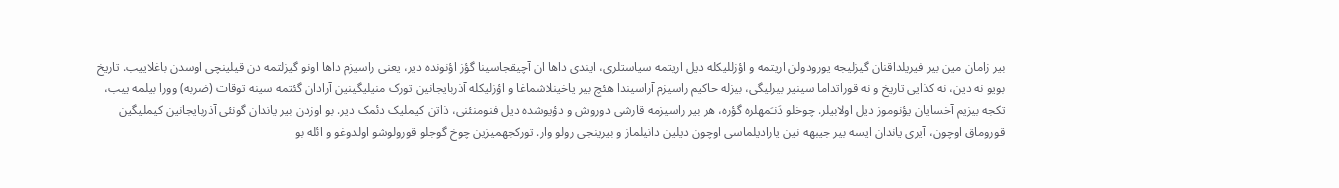بیر زامان مین بیر فیریلداقنان گیزلیجه یورودولن اریتمه و اؤزللیکله دیل اریتمه سیاستلری، ایندی داها ان آچیقجاسینا گؤز اؤنونده دیر، یعنی راسیزم داها اونو گیزلتمه دن قیلینچی اوسدن باغلاییب. تاریخ بویو نه دین، نه کذایی تاریخ و نه قوراتداما سینیر بیرلیگی، بیزله حاکیم راسیزم آراسیندا هئچ بیر یاخینلاشماغا و اؤزلیکله آذربایجانین تورک منیلیگینین آرادان گئتمه سینه توقات (ضربه) وورا بیلمه ییب، تکجه بیزیم آخسایان یؤنوموز دیل اولابیلر. چوخلو دَنـَمهلره گؤره، هر بیر راسیزمه قارشی دوروش و دؤیوشده دیل فنومنئنی، ذاتن کیملیک دئمک دیر. بو اوزدن بیر یاندان گونئی آذربایجانین کیملیگین قوروماق اوچون، آیری یاندان ایسه بیر جیبهه نین یارادیلماسی اوچون دیلین دانیلماز و بیرینجی رولو وار. تورکجهمیزین چوخ گوجلو قورولوشو اولدوغو و ائله بو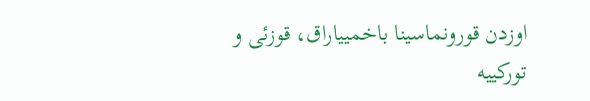اوزدن قورونماسینا باخمییاراق، قوزئی و تورکییه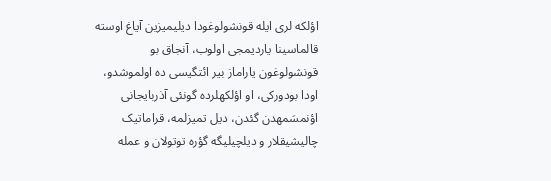اؤلکه لری ایله قونشولوغودا دیلیمیزین آیاغ اوسته قالماسینا یاردیمجی اولوب، آنجاق بو قونشولوغون یاراماز بیر ائتگیسی ده اولموشدو، اودا بودورکی، او اؤلکهلرده گونئی آذربایجانی اؤنمسَمهدن گئدن، دیل تمیزلمه، قراماتیک چالیشیقلار و دیلچیلیگه گؤره توتولان و عمله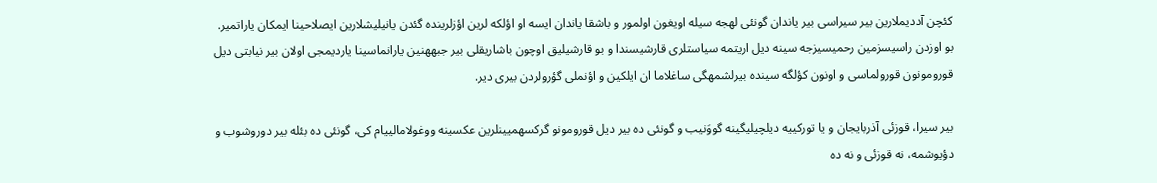کئچن آددیملارین بیر سیراسی بیر یاندان گونئی لهجه سیله اویغون اولمور و باشقا یاندان ایسه او اؤلکه لرین اؤزلرینده گئدن یانیلیشلارین ایصلاحینا ایمکان یاراتمیر. بو اوزدن راسیسزمین رحمیسیزجه سینه دیل اریتمه سیاستلری قارشیسندا و بو قارشیلیق اوچون باشاریقلی بیر جبههنین یارانماسینا یاردیمجی اولان بیر نیابتی دیل قورومونون قورولماسی و اونون کؤلگه سینده بیرلشمهگی ساغلاما ان ایلکین و اؤنملی گؤرولردن بیری دیر.

بیر سیرا، قوزئی آذربایجان و یا تورکییه دیلچیلیگینه گووَنیب و گونئی ده بیر دیل قورومونو گرکسهمیینلرین عکسینه ووغولامالییام کی، گونئی ده بئله بیر دوروشوب و دؤیوشمه، نه قوزئی و نه ده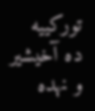تورکییه ده آخیشیر و نهده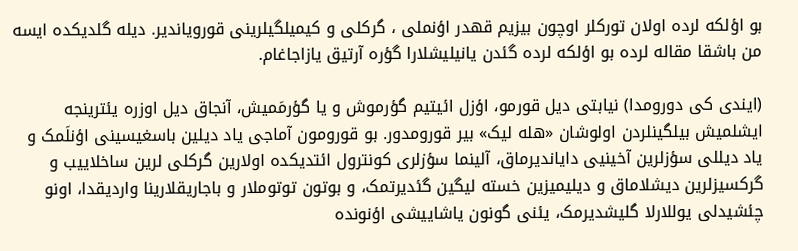بو اؤلکه لرده اولان تورکلر اوچون بیزیم قهدر اؤنملی ، گرکلی و کیمیلگیلرینی قورویاندیر. دیله گلدیکده ایسه من باشقا مقاله لرده بو اؤلکه لرده گئدن یانیلیشلارا گؤره آرتیق یازاجاغام.

(ایندی کی دورومدا) نیابتی دیل قورمو، اؤزل ائیتیم گؤرموش و یا گؤرمَمیش، آنجاق دیل اوزره یئترینجه ایشلمیش بیلگینلردن اولوشان «هله لیک» بیر قورومدور. بو قورومون آماجی یاد دیلین باسغیسینی اؤنلَمک و یاد دیللی سؤزلرین آخینیی دایاندیرماق، آلینما سؤزلری کونترول ائتدیکده اولارین گرکلی لرین ساخلاییب و گرکسیزلرین دیشلاماق و دیلیمیزین خسته لیگین گئدیرتمک، و بوتون توتوملار و باجاریقلارینا واردیقدا، اونو چئشیدلی یوللارلا گلیشدیرمک، یئنی گونون یاشاییشی اؤنونده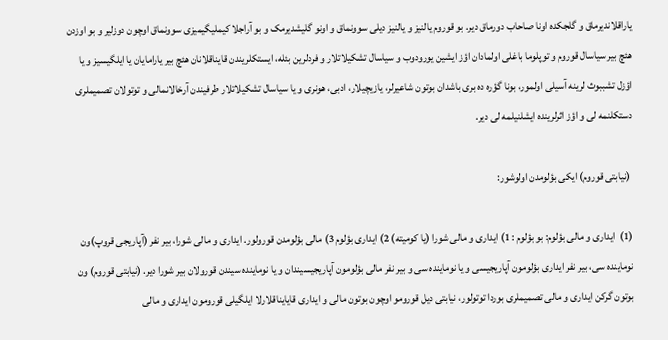یاراقلاندیرماق و گلجکده اونا صاحاب دورماق دیر. بو قوروم یالنیز و یالنیز دیلی سوونماق و اونو گلیشدیرمک و بو آراجلا کیملیگیمیزی سوونماق اوچون دوزلیر و بو اوزدن هئچ بیر سیاسال قوروم و توپلوما باغلی اولمادان اؤز ایشین یورودوب و سیاسال تشکیلاتلار و فردلرین بئله، ایستکلریندن قایناقلانان هئچ بیر یارامایان یا ایلگیسیز و یا اؤزل تشببوث لرینه آسیلی اولمور، بونا گؤره ده بری باشدان بوتون شاعیرلر، یازیچیلار، ادبی، هونری و یا سیاسال تشکیلاتلار طرفیندن آرخالانمالی و توتولان تصمیملری دستکلنمه لی و اؤز اثرلرینده ایشلنیلمه لی دیر.

 (نیابتی قوروم) ایکی بؤلومدن اولوشور:

(1)  ایداری و مالی بؤلوم: بو بؤلوم : 1) ایداری و مالی شورا (یا کومیته) 2) ایداری بؤلوم 3) مالی بؤلومدن قورولور. ایداری و مالی شورا، بیر نفر (آپاریجی قروپ)ون نوماینده سی، بیر نفر ایداری بؤلومون آپاریجیسی و یا نوماینده سی و بیر نفر مالی بؤلومون آپاریجیسیندان و یا نوماینده سیندن قورولان بیر شورا دیر. (نیابتی قوروم) ون بوتون گرکن ایداری و مالی تصمیملری بوردا توتولور، نیابتی دیل قورومو اوچون بوتون مالی و ایداری قایایناقلارلا ایلگیلی قورومون ایداری و مالی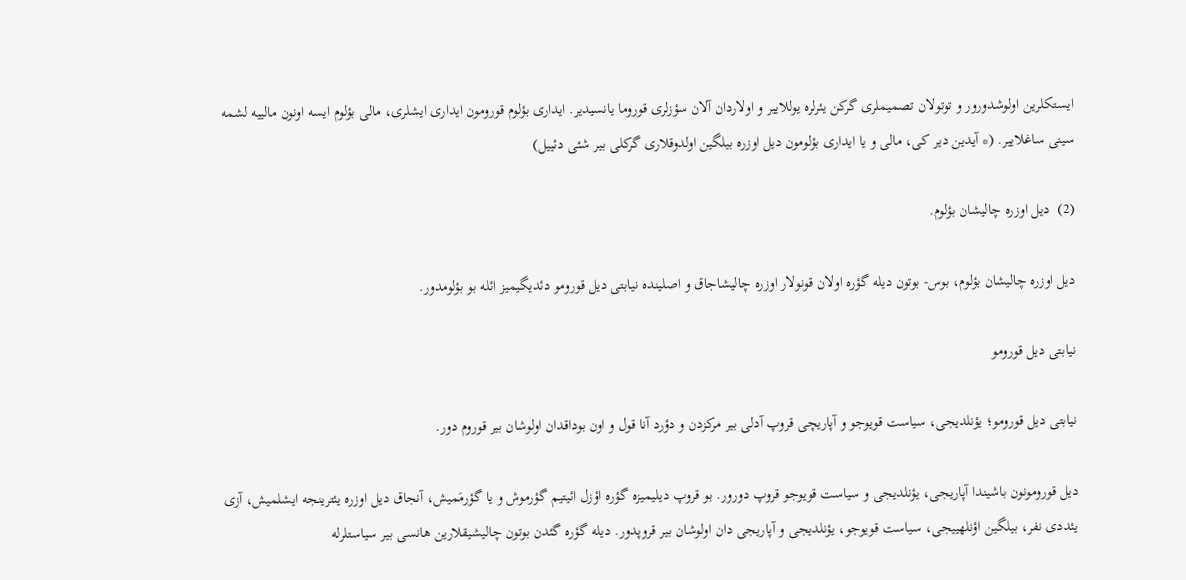ایستکلرین اولوشدورور و توتولان تصمیملری گرکن یئرلره یوللاییر و اولاردان آلان سؤزلری قوروما یانسیدیر. ایداری بؤلوم قورومون ایداری ایشلری، مالی بؤلوم ایسه اونون مالییه لشمه سینی ساغلاییر. (* آیدین دیر کی، مالی و یا ایداری بؤلومون دیل اوزره بیلگین اولدوقلاری گرکلی بیر شئی دئییل)

(2)  دیل اوزره چالیشان بؤلوم.

دیل اوزره چالیشان بؤلوم، بوس- بوتون دیله گؤره اولان قونولار اوزره چالیشاجاق و اصلینده نیابتی دیل قورومو دئدیگیمیز ائله بو بؤلومدور.

نیابتی دیل قورومو

نیابتی دیل قورومو؛ یؤنلدیجی، سیاست قویوجو و آپاریچی قروپ آدلی بیر مرکزدن و دؤرد آنا قول و اون بوداقدان اولوشان بیر قوروم دور.

دیل قورومونون باشیندا آپاریجی، یؤنلدیجی و سیاست قویوجو قروپ دورور. بو قروپ دیلیمیزه گؤره اؤزل ائیتیم گؤرموش و یا گؤرمَمیش، آنجاق دیل اوزره یئترینجه ایشلمیش، آزی یئددی نفر، بیلگین اؤنلهییجی، سیاست قویوجو، یؤنلدیجی و آپاریجی دان اولوشان بیر قروپدور. دیله گؤره گئدن بوتون چالیشیقلارین هانسی بیر سیاستلرله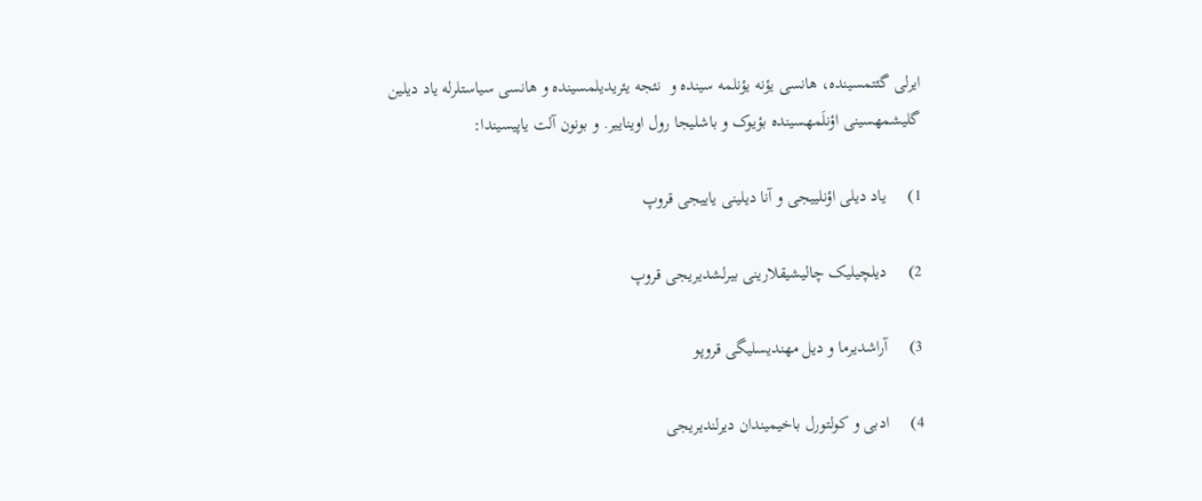ایرلی گئتمسینده، هانسی یؤنه یؤنلمه سینده و  نئجه یئریدیلمسینده و هانسی سیاستلرله یاد دیلین گلیشمهسینی اؤنلَمهسینده بؤیوک و باشلیجا رول اویناییر. و بونون آلت یاپیسیندا:

1)     یاد دیلی اؤنلییجی و آنا دیلینی یاییجی قروپ

2)     دیلچیلیک چالیشیقلارینی بیرلشدیریجی قروپ

3)     آراشدیرما و دیل مهندیسلیگی قروپو

4)     ادبی و کولتورل باخیمیندان دیرلندیریجی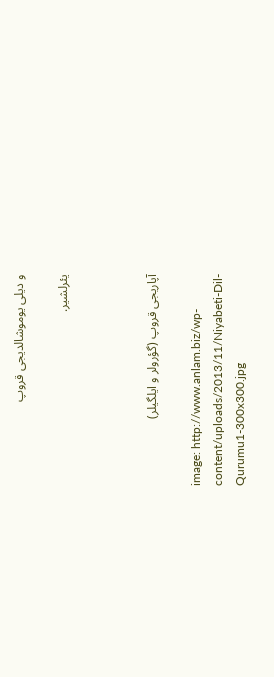و دیلی یوموشالدیجی قروپ

یئرلشیر.



آپاریجی قروپ (گؤرولر و ایلگیلر)

image: http://www.anlam.biz/wp-content/uploads/2013/11/Niyabeti-Dil-Qurumu1-300x300.jpg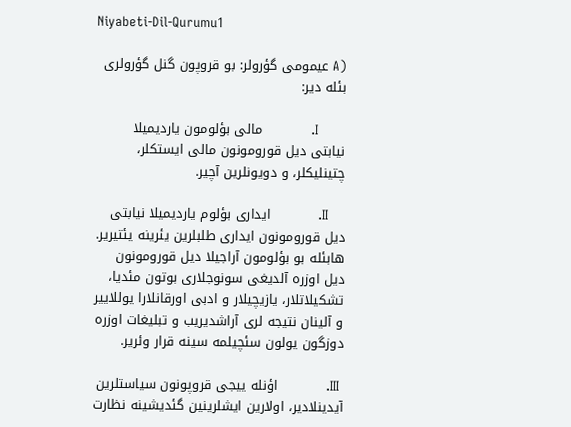Niyabeti-Dil-Qurumu1

(A عیمومی گؤرولر: بو قروپون گنل گؤرولری بئله دیر:

       I.            مالی بؤلومون یاردیمیلا نیابتی دیل قورومونون مالی ایستکلر، چتینلیکلر، و دویونلرین آچیر.

    II.            ایداری بؤلوم یاردیمیلا نیابتی دیل قورومونون ایداری طلبلرین یئرینه یئتیریر. هابئله بو بؤلومون آراجیلا دیل قورومونون دیل اوزره آلدیغی سونوجلاری بوتون مئدیا، تشکیلاتلار، یازیچیلار و ادبی اورقانلارا یوللاییر و آلینان نتیجه لری آراشدیریب و تبلیغات اوزره دوزگون یولون سئچیلمه سینه قرار وئریر.

 III.            اؤنله ییجی قروپونون سیاستلرین آیدینلادیر، اولارین ایشلرینین گئدیشینه نظارت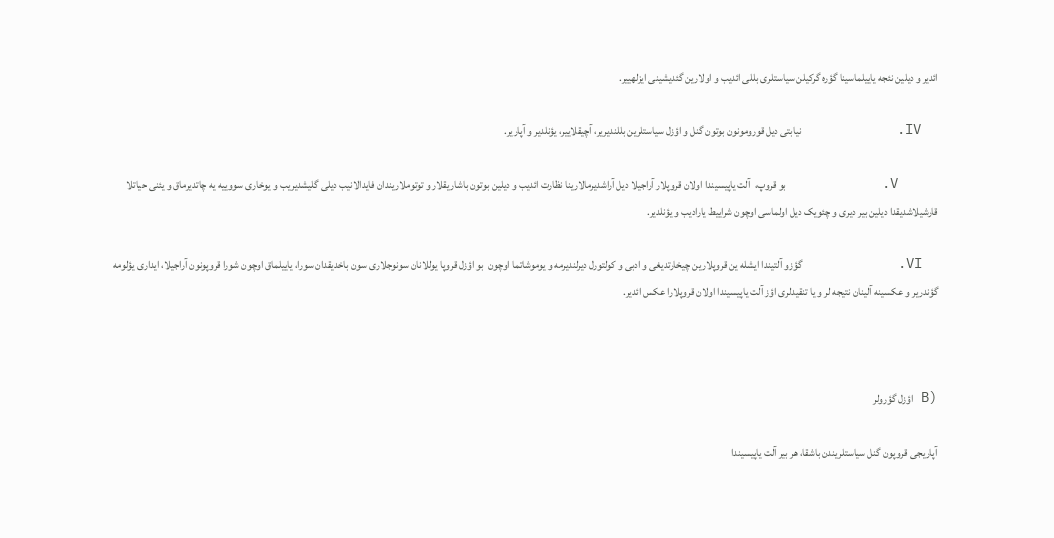ائدیر و دیلین نئجه یاییلماسینا گؤره گرکیلن سیاستلری بللی ائدیب و اولارین گئدیشینی ایزلهییر.

  IV.            نیابتی دیل قورومونون بوتون گنل و اؤزل سیاستلرین بللندیریر، آچیقلاییر، یؤنلدیر و آپاریر.

     V.            بو قروپ،  آلت یاپیسیندا اولان قروپلار آراجیلا دیل آراشدیرمالارینا نظارت ائدیب و دیلین بوتون باشاریقلار و توتوملاریندان فایدالانیب دیلی گلیشدیریب و یوخاری سووییه یه چاتدیرماق و یئنی حیاتلا قارشیلاشدیقدا دیلین بیر دیری و چئویک دیل اولماسی اوچون شراییط یارادیب و یؤنلدیر.

  VI.            گؤزو آلتیندا ایشله ین قروپلارین چیخارتدیغی و ادبی و کولتورل دیرلندیرمه و یوموشاتما اوچون  بو اؤزل قروپا یوللانان سونوجلاری سون باخدیقدان سورا، یاییلماق اوچون شورا قروپونون آراجیلا، ایداری یؤلومه گؤندریر و عکسینه آلینان نتیجه لر و یا تنقیدلری اؤز آلت یاپیسیندا اولان قروپلارا عکس ائدیر.



(B اؤزل گؤرولر

آپاریجی قروپون گنل سیاستلریندن باشقا، هر بیر آلت یاپیسیندا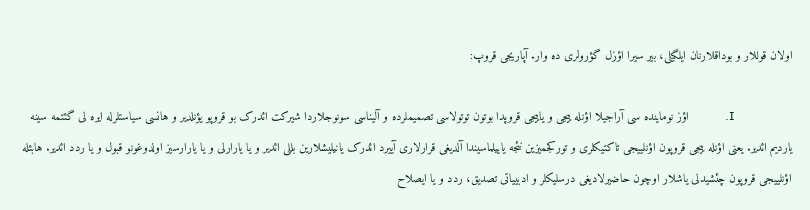اولان قوللار و بوداقلارنان ایلگیلی، بیر سیرا اؤزل گؤرولری ده وار. آپاریجی قروپ:

                   I.            اؤز نوماینده سی آراجیلا اؤنله ییجی و یاییجی قروپدا بوتون توتولاسی تصمیملرده و آلیناسی سونوجلاردا شیرکت ائدرک بو قروپو یؤنلدیر و هانسی سیاستلرله ایره لی گئتمه سینه یاردیم ائدیر. یعنی اؤنله ییجی قروپون اؤنلییجی تاکتیکلری و تورکجمیزین نئجه یاییلماسیندا آلدیغی قرارلاری آییرد ائدرک یانیلیشلارین بللی ائدیر و یا یارارلی و یا یارارسیز اولدوغونو قبول و یا ردد ائدیر. هابئله اؤنلییجی قروپون چئشیدلی یاشلار اوچون حاضیرلادیغی درسلیکلر و ادبییاتی تصدیق، ردد و یا ایصلاح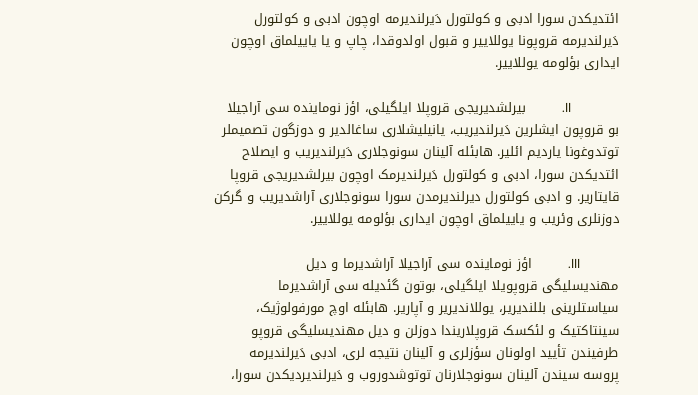ائتدیکدن سورا ادبی و کولتورل دَیرلندیرمه اوچون ادبی و کولتورل دَیرلندیرمه قروپونا یوللاییر و قبول اولدوقدا، چاپ و یا یاییلماق اوچون ایداری بؤلومه یوللاییر.

                II.            بیرلشدیریجی قروپلا ایلگیلی، اؤز نوماینده سی آراجیلا بو قروپون ایشلرین دَیرلندیریب، یانیلیشلاری ساغالدیر و دوزگون تصمیملر توتدوغونا یاردیم ائلیر. هابئله آلینان سونوجلاری دَیرلندیریب و ایصلاح ائتدیکدن سورا، ادبی و کولتورل دَیرلندیرمک اوچون بیرلشدیریجی قروپا قایتاریر. و ادبی کولتورل دیرلندیرمدن سورا سونوجلاری آراشدیریب و گرکن دوزنلری وئریب و یاییلماق اوچون ایداری بؤلومه یوللاییر.

             III.            اؤز نوماینده سی آراجیلا آراشدیرما و دیل مهندیسلیگی قروپویلا ایلگیلی، بوتون گئدیله سی آراشدیرما سیاستلرینی بللندیریر، یوللاندیریر و آپاریر. هابئله اوچ مورفولوژیک، سینتاکتیک و لئکسک قروپلاریندا دوزلن و دیل مهندیسلیگی قروپو طرفیندن تأیید اولونان سؤزلری و آلینان نتیجه لری، ادبی دَیرلندیرمه پروسه سیندن آلینان سونوجلارنان توتوشدوروب و دَیرلندیردیکدن سورا،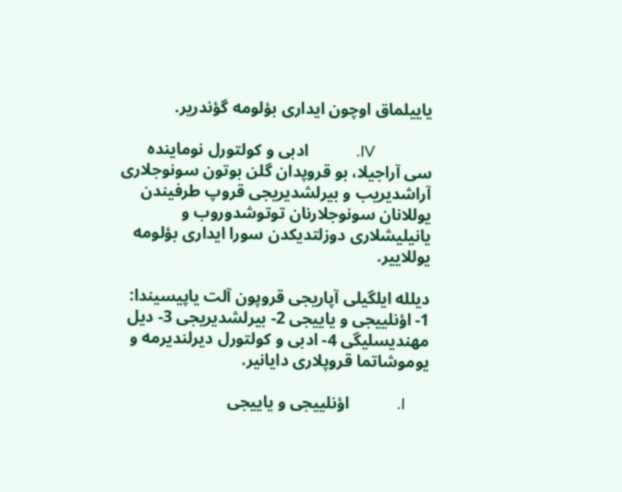یاییلماق اوچون ایداری بؤلومه گؤندریر.

              IV.            ادبی و کولتورل نوماینده سی آراجیلا، بو قروپدان گلن بوتون سونوجلاری آراشدیریب و بیرلشدیریجی قروپ طرفیندن یوللانان سونوجلارنان توتوشدوروب و یانیلیشلاری دوزلتدیکدن سورا ایداری بؤلومه یوللاییر.

دیلله ایلگیلی آپاریجی قروپون آلت یاپیسیندا: 1- اؤنلییجی و یاییجی 2- بیرلشدیریجی 3- دیل مهندیسلیگی 4- ادبی و کولتورل دیرلندیرمه و یوموشاتما قروپلاری دایانیر.

      I.            اؤنلییجی و یاییجی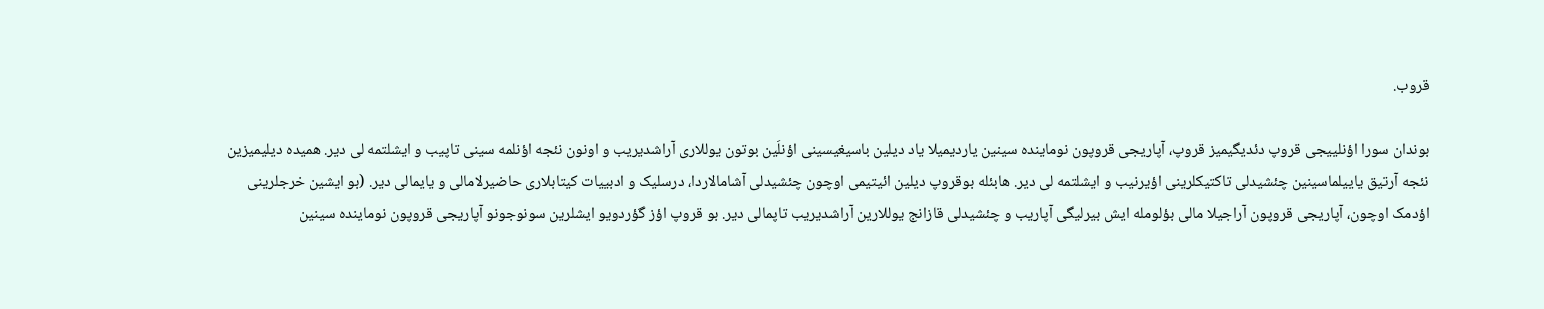قروب.

بوندان سورا اؤنلییجی قروپ دئدیگیمیز قروپ، آپاریجی قروپون نوماینده سینین یاردیمیلا یاد دیلین باسیغیسینی اؤنلَین بوتون یوللاری آراشدیریب و اونون نئجه اؤنلمه سینی تاپیب و ایشلتمه لی دیر. همیده دیلیمیزین نئجه آرتیق یاییلماسینین چئشیدلی تاکتیکلرینی اؤیرنیب و ایشلتمه لی دیر. هابئله بوقروپ دیلین ائیتیمی اوچون چئشیدلی آشامالاردا، درسلیک و ادبییات کیتابلاری حاضیرلامالی و یایمالی دیر. (بو ایشین خرجلرینی اؤدمک اوچون، آپاریجی قروپون آراجیلا مالی بؤلومله ایش بیرلیگی آپاریب و چئشیدلی قازانج یوللارین آراشدیریب تاپمالی دیر. بو قروپ اؤز گؤردویو ایشلرین سونوجونو آپاریجی قروپون نوماینده سینین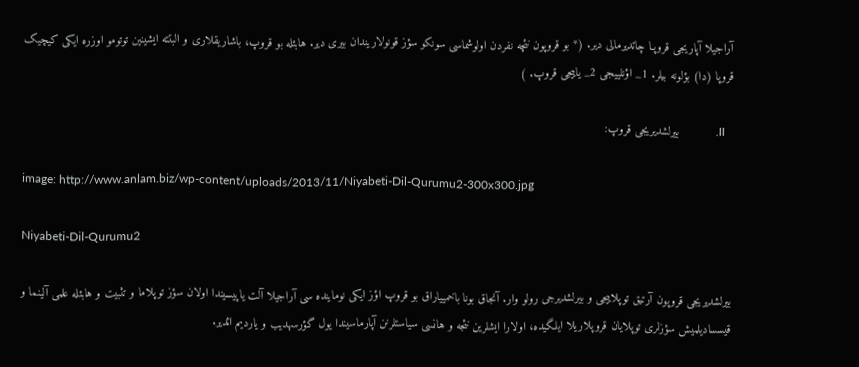آراجیلا آپاریجی قروپـا چاتدیرمالی دیر. (* بو قروپون نئچه نفردن اولوشماسی سونکو سؤز قونولاریندان بیری دیر. هابئله بو قروپ، باشاریقلاری و البتته ایشینین توتومو اوزره ایکی کیچیک قروپا (دا) بؤلونه بیلر. 1_ اؤنلییجی 2_ یاییجی قروپ. )

   II.            بیرلشدیریجی قروپ:

image: http://www.anlam.biz/wp-content/uploads/2013/11/Niyabeti-Dil-Qurumu2-300x300.jpg

Niyabeti-Dil-Qurumu2

بیرلشدیریجی قروپون آرتیق توپلاییجی و بیرلشدیرجی رولو وار. آنجاق بونا باخمییاراق بو قروپ اؤز ایکی نوماینده سی آراجیلا آلت یاپیسیندا اولان سؤز توپلاما و تثبیت و هابئله علمی آلینما و قیسسادیلمیش سؤزلری توپلایان قروپلاریلا ایلگیده، اولارا ایشلرین نئجه و هانسی سیاستلرنن آپارماسیندا یول گؤرسهدیب و یاردیم ائدیر.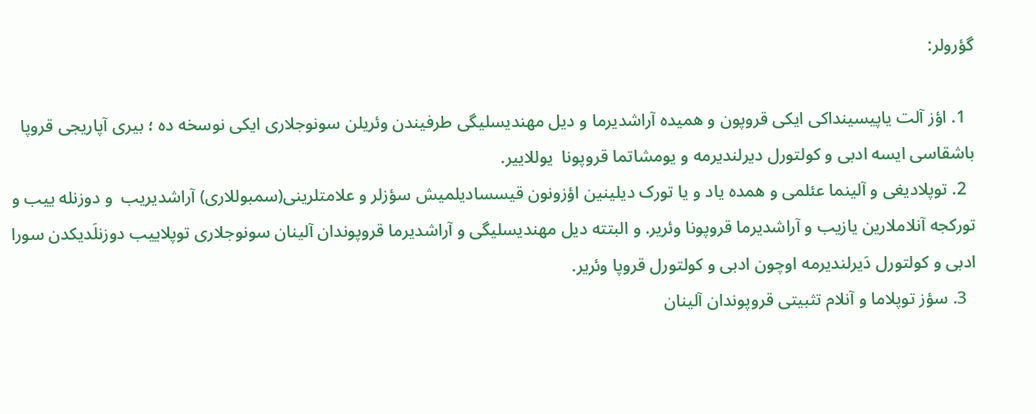گؤرولر:

  1. اؤز آلت یاپیسینداکی ایکی قروپون و همیده آراشدیرما و دیل مهندیسلیگی طرفیندن وئریلن سونوجلاری ایکی نوسخه ده ؛ بیری آپاریجی قروپا باشقاسی ایسه ادبی و کولتورل دیرلندیرمه و یومشاتما قروپونا  یوللاییر.
  2. توپلادیغی و آلینما عئلمی و همده یاد و یا تورک دیلینین اؤزونون قیسسادیلمیش سؤزلر و علامتلرینی(سمبوللاری) آراشدیریب  و دوزنله ییب و تورکجه آنلاملارین یازیب و آراشدیرما قروپونا وئریر. و البتته دیل مهندیسلیگی و آراشدیرما قروپوندان آلینان سونوجلاری توپلاییب دوزنلَدیکدن سورا ادبی و کولتورل دَیرلندیرمه اوچون ادبی و کولتورل قروپا وئریر.
  3. سؤز توپلاما و آنلام تثبیتی قروپوندان آلینان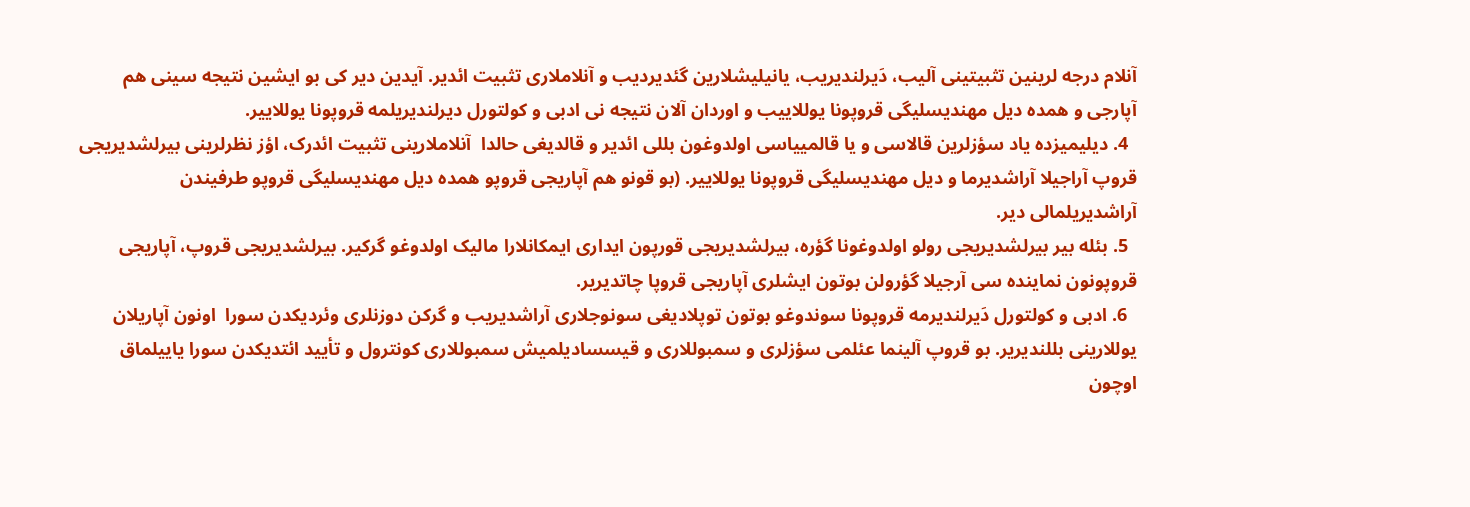آنلام درجه لرینین تثبیتینی آلیب، دَیرلندیریب، یانیلیشلارین گئدیردیب و آنلاملاری تثبیت ائدیر. آیدین دیر کی بو ایشین نتیجه سینی هم آپارجی و همده دیل مهندیسلیگی قروپونا یوللاییب و اوردان آلان نتیجه نی ادبی و کولتورل دیرلندیریلمه قروپونا یوللاییر.
  4. دیلیمیزده یاد سؤزلرین قالاسی و یا قالمییاسی اولدوغون بللی ائدیر و قالدیغی حالدا  آنلاملارینی تثبیت ائدرک، اؤز نظرلرینی بیرلشدیریجی قروپ آراجیلا آراشدیرما و دیل مهندیسلیگی قروپونا یوللاییر. (بو قونو هم آپاریجی قروپو همده دیل مهندیسلیگی قروپو طرفیندن آراشدیریلمالی دیر.
  5. بئله بیر بیرلشدیریجی رولو اولدوغونا گؤره، بیرلشدیریجی قورپون ایداری ایمکانلارا مالیک اولدوغو گرکیر. بیرلشدیریجی قروپ، آپاریجی قروپونون نماینده سی آرجیلا گؤرولن بوتون ایشلری آپاریجی قروپا چاتدیریر.
  6. ادبی و کولتورل دَیرلندیرمه قروپونا سوندوغو بوتون توپلادیغی سونوجلاری آراشدیریب و گرکن دوزنلری وئردیکدن سورا  اونون آپاریلان یوللارینی بللندیریر. بو قروپ آلینما عئلمی سؤزلری و سمبوللاری و قیسسادیلمیش سمبوللاری کونترول و تأیید ائتدیکدن سورا یاییلماق اوچون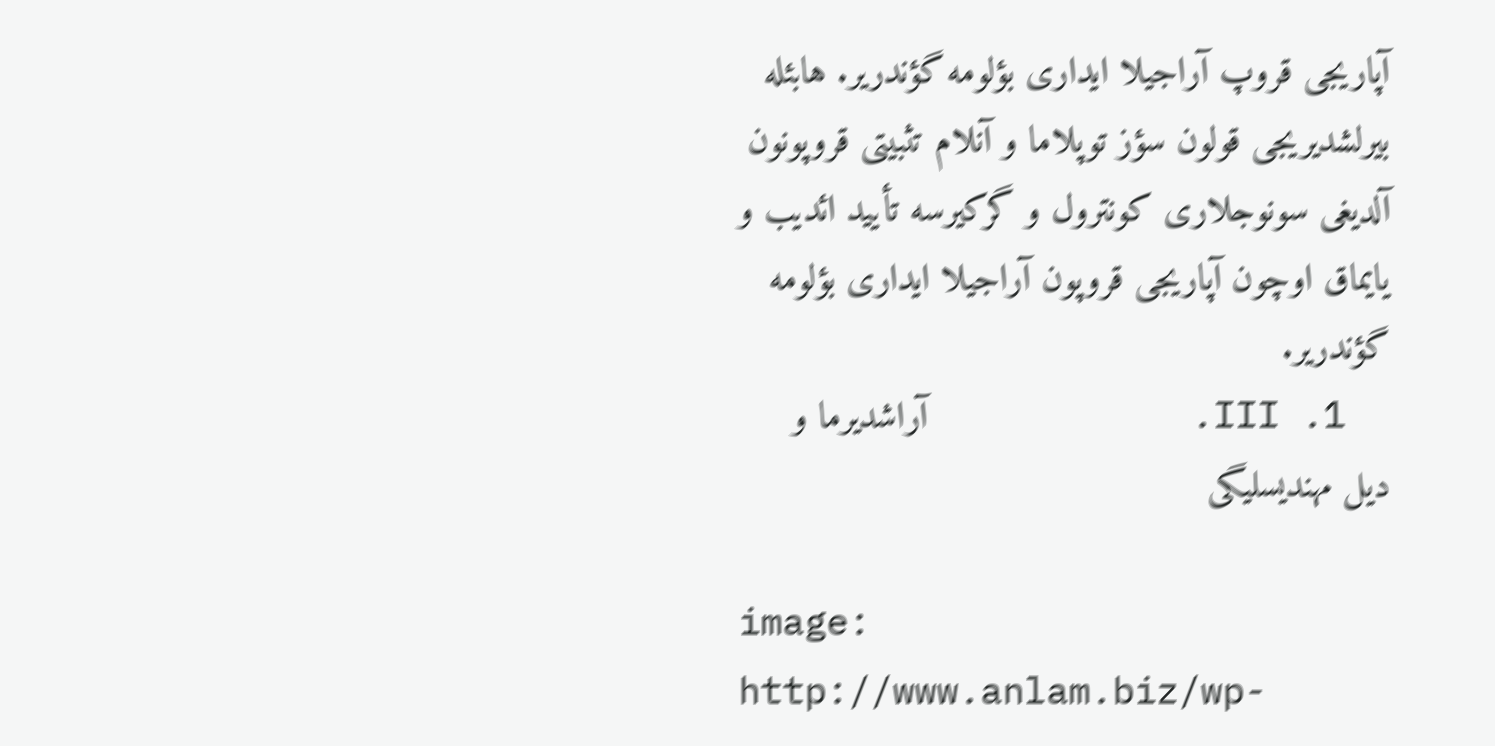آپاریجی قروپ آراجیلا ایداری بؤلومه گؤندریر. هابئله بیرلشدیریجی قولون سؤز توپلاما و آنلام تثبیتی قروپونون آلدیغی سونوجلاری کونترول و گرکیرسه تأیید ائدیب و یایماق اوچون آپاریجی قروپون آراجیلا ایداری بؤلومه گؤندریر.
  1. III.            آراشدیرما و دیل مهندیسلیگی

image: http://www.anlam.biz/wp-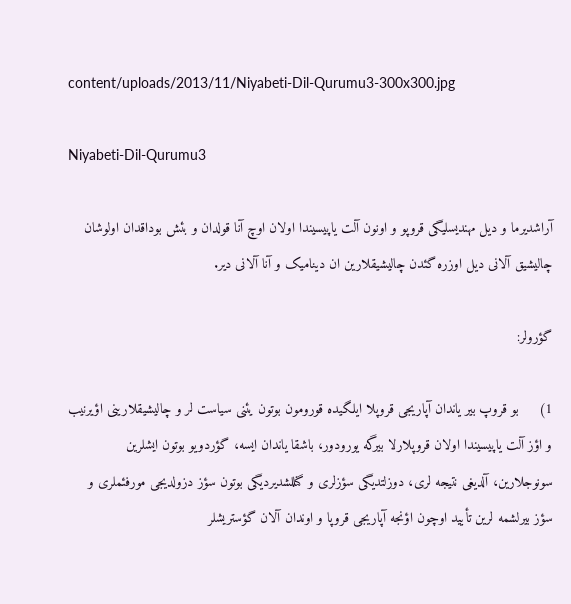content/uploads/2013/11/Niyabeti-Dil-Qurumu3-300x300.jpg

Niyabeti-Dil-Qurumu3

آراشدیرما و دیل مهندیسلیگی قروپو و اونون آلت یاپیسیندا اولان اوچ آنا قولدان و بئش بوداقدان اولوشان چالیشیق آلانی دیل اوزره گئدن چالیشیقلارین ان دینامیک و آنا آلانی دیر.

گؤرولر:

1)     بو قروپ بیر یاندان آپاریجی قروپلا ایلگیده قورومون بوتون یئنی سیاست لر و چالیشیقلارینی اؤیرنیب و اؤز آلت یاپیسیندا اولان قروپلارلا بیرگه یورودور، باشقا یاندان ایسه، گؤردویو بوتون ایشلرین سونوجلارین، آلدیغی نتیجه لری، دوزلتدیگی سؤزلری و گنللشدیردیگی بوتون سؤز دزولدیجی مورفئملری و سؤز بیرلشمه لرین تأیید اوچون اؤنجه آپاریجی قروپا و اوندان آلان گؤستریشلر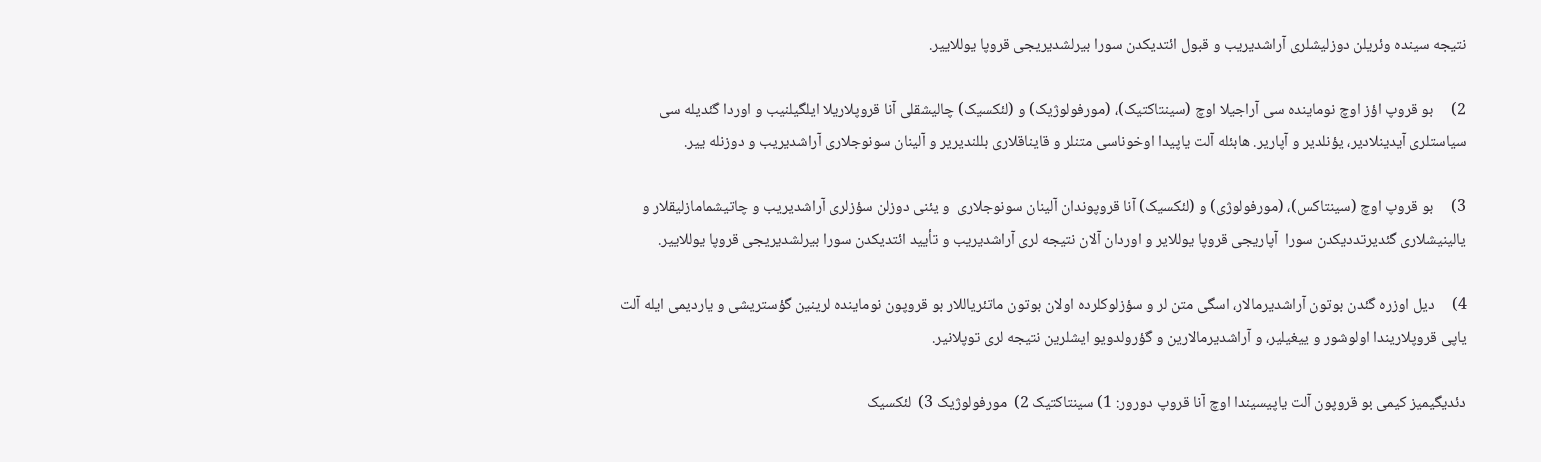نتیجه سینده وئریلن دوزلیشلری آراشدیریب و قبول ائتدیکدن سورا بیرلشدیریجی قروپا یوللاییر.

2)     بو قروپ اؤز اوچ نوماینده سی آراجیلا اوچ (سینتاکتیک)، (مورفولوژیک) و (لئکسیک) چالیشقلی آنا قروپلاریلا ایلگیلنیب و اوردا گئدیله سی سیاستلری آیدینلادیر، یؤنلدیر و آپاریر. هابئله آلت یاپیدا اوخوناسی متنلر و قایناقلاری بللندیریر و آلینان سونوجلاری آراشدیریب و دوزنله ییر.

3)     بو قروپ اوچ (سینتاکس)، (مورفولوژی) و (لئکسیک) آنا قروپوندان آلینان سونوجلاری  و یئنی دوزلن سؤزلری آراشدیریب و چاتیشمامازلیقلار و یالینیشلاری گئدیرتددیکدن سورا  آپاریجی قروپا یوللایر و اوردان آلان نتیجه لری آراشدیریب و تأیید ائتدیکدن سورا بیرلشدیریجی قروپا یوللاییر.

4)     دیل اوزره گئدن بوتون آراشدیرمالار، اسگی متن لر و سؤزلوکلرده اولان بوتون ماتئریاللار بو قروپون نوماینده لرینین گؤستریشی و یاردیمی ایله آلت یاپی قروپلاریندا اولوشور و ییغیلیر، و آراشدیرمالارین و گؤرولدویو ایشلرین نتیجه لری توپلانیر.

دئدیگیمیز کیمی بو قروپون آلت یاپیسیندا اوچ آنا قروپ دورور: 1) سینتاکتیک 2)  مورفولوژیک 3)  لئکسیک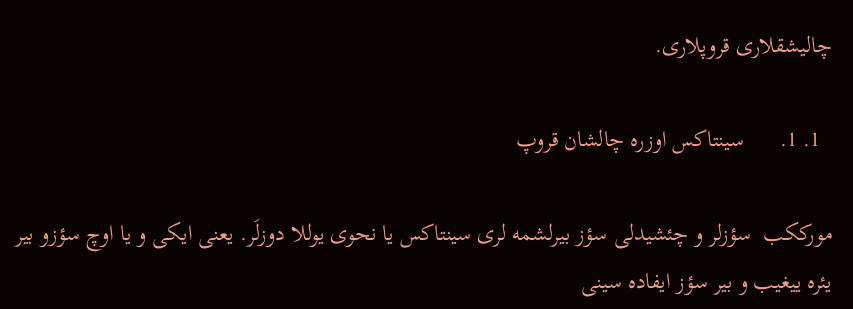چالیشقلاری قروپلاری.

  1. 1.      سینتاکس اوزره چالشان قروپ

مورککب  سؤزلر و چئشیدلی سؤز بیرلشمه لری سینتاکس یا نحوی یوللا دوزلَر. یعنی ایکی و یا اوچ سؤزو بیر یئره ییغیب و بیر سؤز ایفاده سینی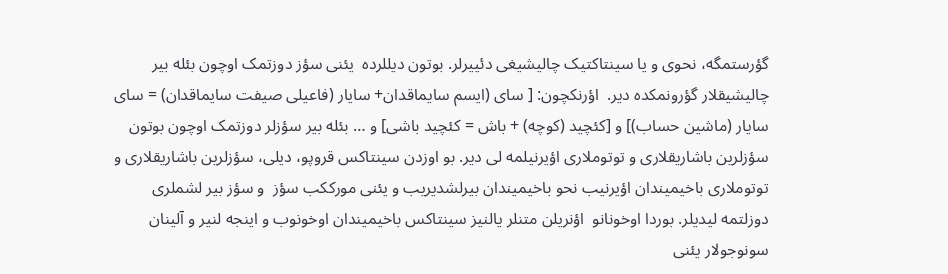گؤرستمگه، نحوی و یا سینتاکتیک چالیشیغی دئییرلر. بوتون دیللرده  یئنی سؤز دوزتمک اوچون بئله بیر چالیشیقلار گؤرونمکده دیر.  اؤرنکچون: [ سای (ایسم سایماقدان+ سایار (فاعیلی صیفت سایماقدان) = سای سایار (ماشین حساب)] و [کئچید (کوچه) + باش = کئچید باشی] و … بئله بیر سؤزلر دوزتمک اوچون بوتون سؤزلرین باشاریقلاری و توتوملاری اؤیرنیلمه لی دیر. بو اوزدن سینتاکس قروپو، دیلی، سؤزلرین باشاریقلاری و توتوملاری باخیمیندان اؤیرنیب نحو باخیمیندان بیرلشدیریب و یئنی مورککب سؤز  و سؤز بیر لشملری دوزلتمه لیدیلر. بوردا اوخونانو  اؤنریلن متنلر یالنیز سینتاکس باخیمیندان اوخونوب و اینجه لنیر و آلینان سونوجولار یئنی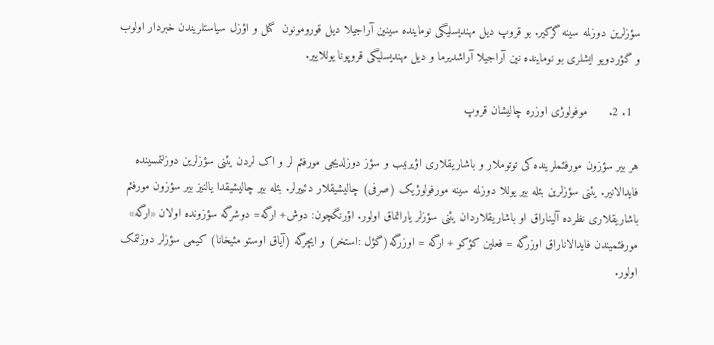سؤزلرین دوزلمه سینه گرکیر. بو قروپ دیل مهندیسلیگی نوماینده سینین آراجیلا دیل قورومونون  گنل و اؤزل سیاستلریندن خبردار اولوب و گؤردویو ایشلری بو نوماینده نین آراجیلا آراشدیرما و دیل مهندیسلیگی قروپونا یوللاییر.

  1. 2.      موفولوژی اوزره چالیشان قروپ

هر بیر سؤزون مورفئملرینده کی توتوملار و باشاریقلاری اؤیرنیب و سؤز دوزلدیجی مورفئم لر و اک لردن یئنی سؤزلرین دوزلتمسینده فایدالانیر. یئنی سؤزلرین بئله بیر یوللا دوزلمه سینه مورفولوژیک (صرفی) چالیشیقلار دئییرلر. بئله بیر چالیشیقدا یالنیز بیر سؤزون مورفئم باشاریقلاری نظرده آلیناراق او باشاریقلاردان یئنی سؤزلر یاراتماق اولور. اؤرنگچون: دوش+ ارگه= دوشرگه سؤزونده اولان «ارگه» مورفئمیندن فایدالاناراق اوزرگه = فعلین کؤکو + ارگه = اوزرگه(گؤل :استخر) و ایچرگه (آیاق اوستو مئیخانا) کیمی سؤزلر دوزلتمک اولور.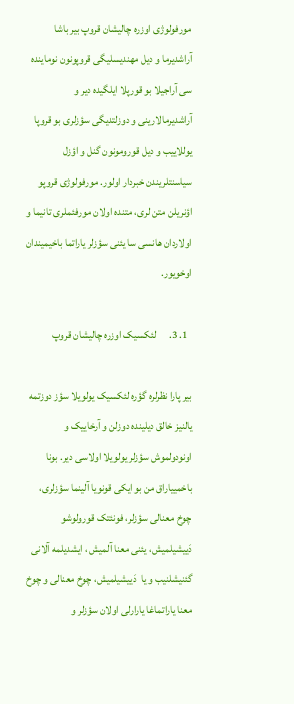مورفولوژی اوزره چالیشان قروپ بیر باشا آراشدیرما و دیل مهندیسلیگی قروپونون نوماینده سی آراجیلا بو قورپلا ایلگیده دیر و آراشدیرمالارینی و دوزلتدیگی سؤزلری بو قروپا یوللاییب و دیل قورومونون گنل و اؤزل سیاسنتلریندن خبردار اولور. مورفولوژی قروپو اؤنریلن متن لری، متنده اولان مورفئملری تانیما و اولاردان هانسی سا یئنی سؤزلر یاراتما باخیمیندان اوخویور.

  1. 3.      لئکسیک اوزره چالیشان قروپ

بیر پارا نظرلره گؤره لئکسیک یولویلا سؤز دوزتمه یالنیز خالق دیلینده دوزلن و آرخاییک و اونودولموش سؤزلر یولویلا اولاسی دیر. بونا باخمییاراق من بو ایکی قونویا آلینما سؤزلری، چوخ معنالی سؤزلر، فونئتک قورولوشو دَییشیلمیش، یئنی معنا آلمیش ، ایشدیلمه آلانی گئنیشلنیب و یا  دَییشیلمیش، چوخ معنالی و چوخ معنا یاراتماغا یارارلی اولان سؤزلر و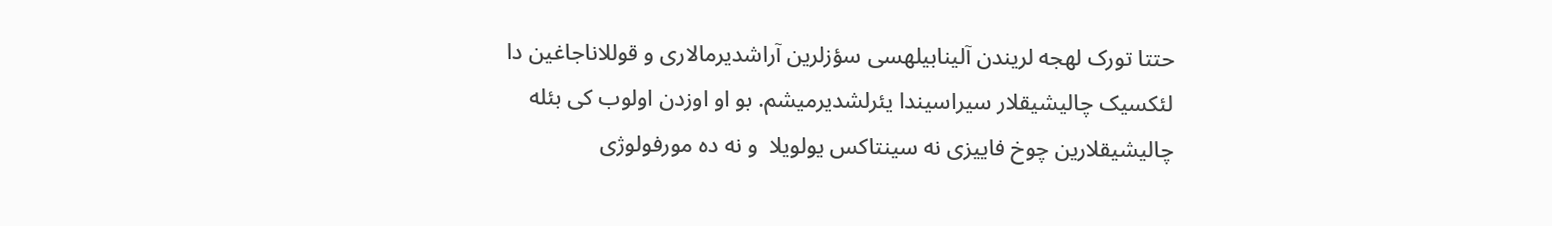حتتا تورک لهجه لریندن آلینابیلهسی سؤزلرین آراشدیرمالاری و قوللاناجاغین دا لئکسیک چالیشیقلار سیراسیندا یئرلشدیرمیشم. بو او اوزدن اولوب کی بئله چالیشیقلارین چوخ فاییزی نه سینتاکس یولویلا  و نه ده مورفولوژی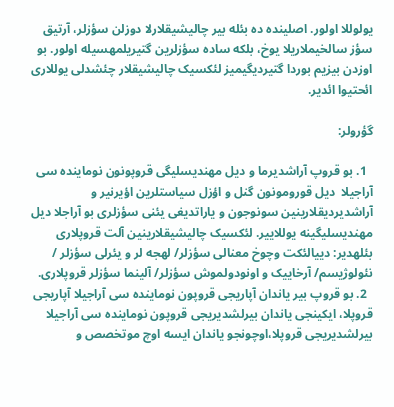یولوللا اولور. اصلینده ده بئله بیر چالیشیقلارلا دوزلن سؤزلر، آرتیق سؤز سالخیملاریلا یوخ، بلکه ساده سؤزلرین گتیریلمهسیله اولور. بو اوزدن بیزیم بوردا گتیردیگیمیز لئکسیک چالیشیقلار چئشدلی یوللاری ائحتیوا ائدیر.

گؤرولر:

  1. بو قروپ آراشدیرما و دیل مهندیسلیگی قروپونون نوماینده سی آراجیلا  دیل قورومونون گنل و اؤزل سیاستلرین اؤیرنیر و آراشدیردیقلارینین سونوجون و یاراتدیغی یئنی سؤزلری بو آراجلا دیل مهندیسلیگینه یوللاییر. لئکسیک چالیشیقلارینین آلت قروپلاری بئلهدیر: دییالئکت وچوخ معنالی سؤزلر/ لهجه لر و یئرلی سؤزلر / نئولوژیسم/ آرخاییک و اونودولموش سؤزلر/ آلینما سؤزلر قروپلاری.
  2. بو قروپ بیر یاندان آپاریجی قروپون نوماینده سی آراجیلا آپاریجی قروپلا، ایکینجی یاندان بیرلشدیریجی قروپون نوماینده سی آراجیلا بیرلشدیریجی قروپلا،اوچونجو یاندان ایسه اوچ موتخصص و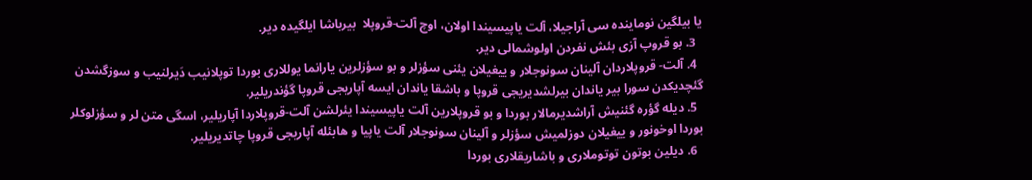یا بیلگین نوماینده سی آراجیلا، آلت یاپیسیندا اولان، اوچ آلت-قروپلا  بیرباشا ایلگیده دیر.
  3. بو قروپ آزی بئش نفردن اولوشمالی دیر.
  4. آلت- قروپلاردان آلینان سونوجلار و ییغیلان یئنی سؤزلر و بو سؤزلرین یارانما یوللاری بوردا توپلانیب دَیرلنیب و سوزگشدن گئچدیکدن سورا بیر یاندان بیرلشدیریجی قروپا و باشقا یاندان ایسه آپاریجی قروپا گؤندریلیر.
  5. دیله گؤره گئنیش آراشدیرمالار بوردا و بو قروپلارین آلت یاپیسیندا یئرلشن آلت-قروپلاردا آپاریلیر، اسگی متن لر و سؤزلوکلر بوردا اوخونور و ییغیلان دوزلمیش سؤزلر و آلینان سونوجلار آلت یاپیا و هابئله آپاریجی قروپا چاتدیریلیر.
  6. دیلین بوتون توتوملاری و باشاریقلاری بوردا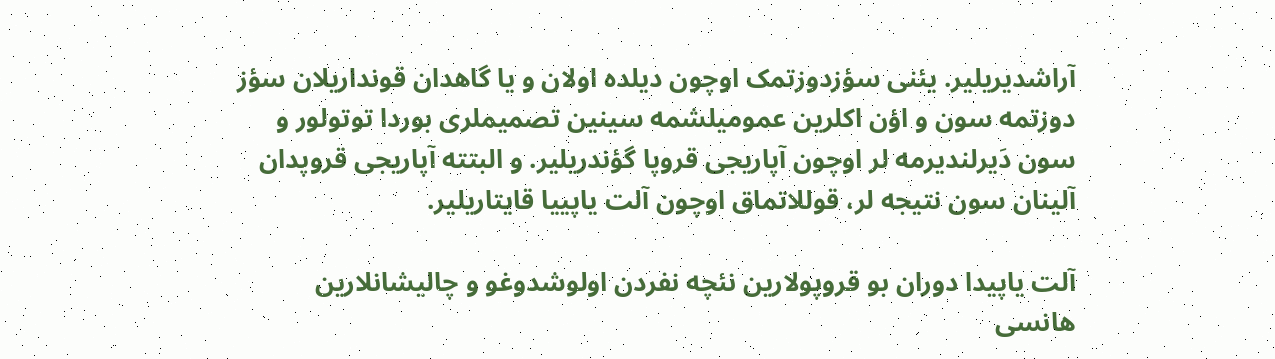آراشدیریلیر. یئنی سؤزدوزتمک اوچون دیلده اولان و یا گاهدان قونداریلان سؤز دوزتمه سون و اؤن اکلرین عمومیلشمه سینین تصمیملری بوردا توتولور و سون دَیرلندیرمه لر اوچون آپاریجی قروپا گؤندریلیر. و البتته آپاریجی قروپدان آلینان سون نتیجه لر، قوللاتماق اوچون آلت یاپییا قایتاریلیر.

آلت یاپیدا دوران بو قروپولارین نئچه نفردن اولوشدوغو و چالیشانلارین هانسی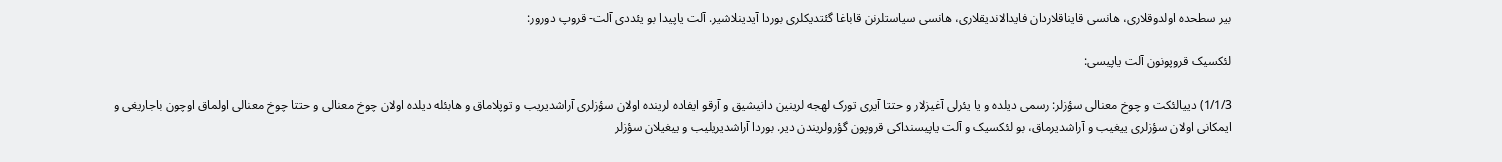بیر سطحده اولدوقلاری، هانسی قایناقلاردان فایدالاندیقلاری، هانسی سیاستلرنن قاباغا گئتدیکلری بوردا آیدینلاشیر. آلت یاپیدا بو یئددی آلت- قروپ دورور:

لئکسیک قروپونون آلت یاپیسی:

1/1/3) دییالئکت و چوخ معنالی سؤزلر: رسمی دیلده و یا یئرلی آغیزلار و حتتا آیری تورک لهجه لرینین دانیشیق و آرقو ایفاده لرینده اولان سؤزلری آراشدیریب و توپلاماق و هابئله دیلده اولان چوخ معنالی و حتتا چوخ معنالی اولماق اوچون باجاریغی و ایمکانی اولان سؤزلری ییغیب و آراشدیرماق، بو لئکسیک و آلت یاپیسنداکی قروپون گؤرولریندن دیر. بوردا آراشدیریلیب و ییغیلان سؤزلر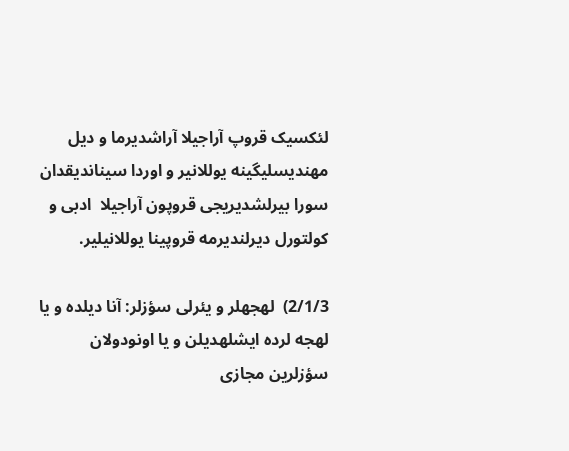لئکسیک قروپ آراجیلا آراشدیرما و دیل مهندیسلیگینه یوللانیر و اوردا سیناندیقدان سورا بیرلشدیریجی قروپون آراجیلا  ادبی و کولتورل دیرلندیرمه قروپینا یوللانیلیر.

2/1/3)  لهجهلر و یئرلی سؤزلر: آنا دیلده و یا لهجه لرده ایشلهدیلن و یا اونودولان سؤزلرین مجازی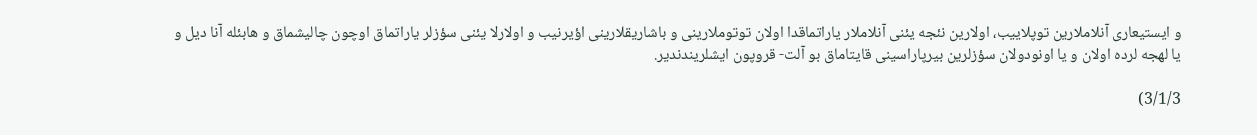و ایستیعاری آنلاملارین توپلاییب، اولارین نئجه یئنی آنلاملار یاراتماقدا اولان توتوملارینی و باشاریقلارینی اؤیرنیب و اولارلا یئنی سؤزلر یاراتماق اوچون چالیشماق و هابئله آنا دیل و یا لهجه لرده اولان و یا اونودولان سؤزلرین بیرپاراسینی قایتاماق بو آلت- قروپون ایشلریندندیر.

3/1/3)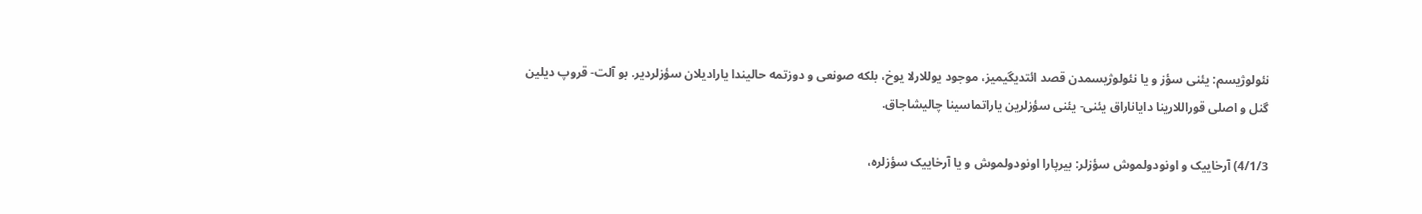نئولوژیسم: یئنی سؤز و یا نئولوژیسمدن قصد ائتدیگیمیز، موجود یوللارلا یوخ، بلکه صونعی و دوزتمه حالیندا یارادیلان سؤزلردیر. بو آلت- قروپ دیلین گنل و اصلی قوراللارینا دایاناراق یئنی- یئنی سؤزلرین یاراتماسینا چالیشاجاق.

4/1/3) آرخاییک و اونودولموش سؤزلر: بیرپارا اونودولموش و یا آرخاییک سؤزلره،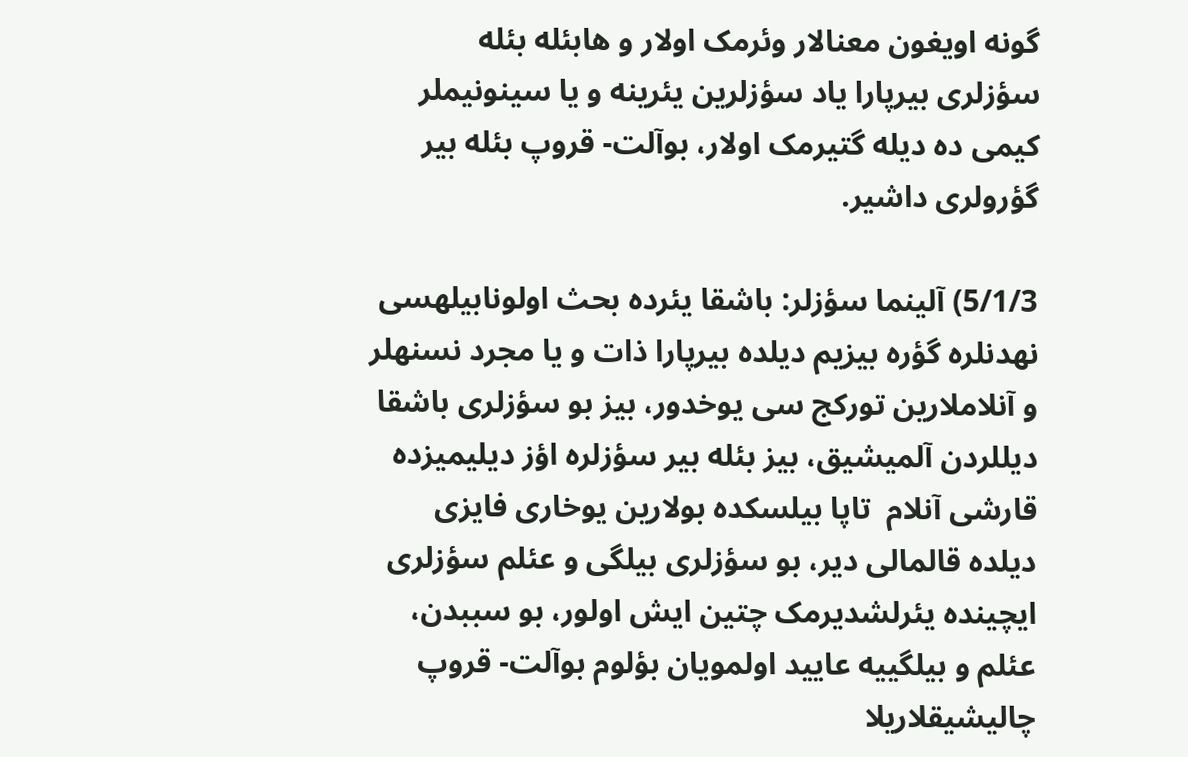گونه اویغون معنالار وئرمک اولار و هابئله بئله سؤزلری بیرپارا یاد سؤزلرین یئرینه و یا سینونیملر کیمی ده دیله گتیرمک اولار، بوآلت- قروپ بئله بیر گؤرولری داشیر.

5/1/3) آلینما سؤزلر: باشقا یئرده بحث اولونابیلهسی نهدنلره گؤره بیزیم دیلده بیرپارا ذات و یا مجرد نسنهلر و آنلاملارین تورکج سی یوخدور، بیز بو سؤزلری باشقا دیللردن آلمیشیق، بیز بئله بیر سؤزلره اؤز دیلیمیزده قارشی آنلام  تاپا بیلسکده بولارین یوخاری فایزی دیلده قالمالی دیر، بو سؤزلری بیلگی و عئلم سؤزلری ایچینده یئرلشدیرمک چتین ایش اولور، بو سببدن، عئلم و بیلگییه عایید اولمویان بؤلوم بوآلت- قروپ چالیشیقلاریلا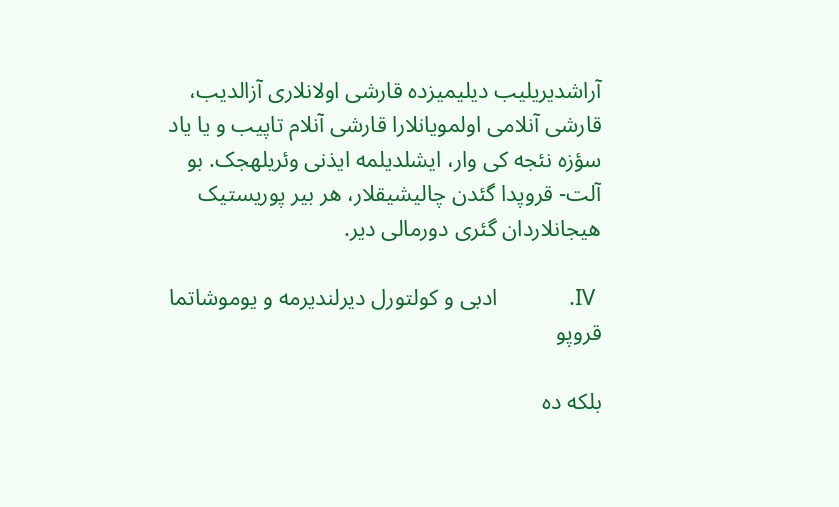آراشدیریلیب دیلیمیزده قارشی اولانلاری آزالدیب، قارشی آنلامی اولمویانلارا قارشی آنلام تاپیب و یا یاد سؤزه نئجه کی وار، ایشلدیلمه ایذنی وئریلهجک. بو آلت- قروپدا گئدن چالیشیقلار، هر بیر پوریستیک هیجانلاردان گئری دورمالی دیر.

 IV.            ادبی و کولتورل دیرلندیرمه و یوموشاتما قروپو

بلکه ده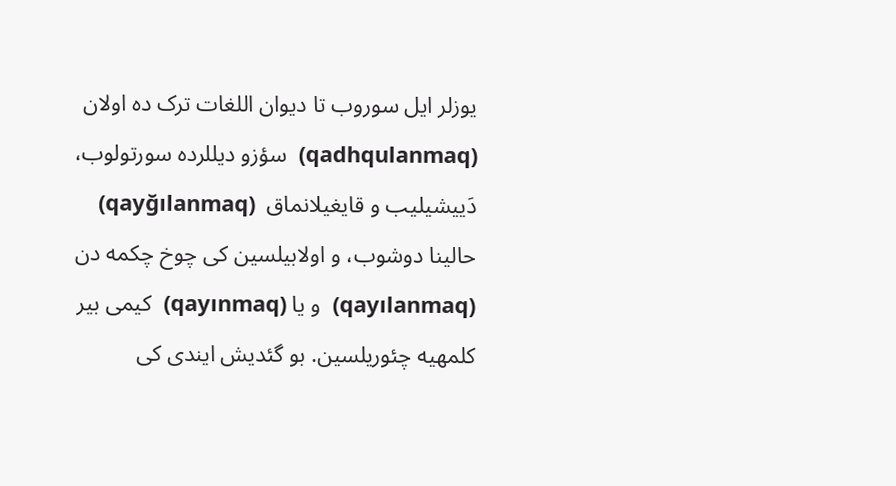یوزلر ایل سوروب تا دیوان اللغات ترک ده اولان (qadhqulanmaq)  سؤزو دیللرده سورتولوب، دَییشیلیب و قایغیلانماق  (qayğılanmaq) حالینا دوشوب، و اولابیلسین کی چوخ چکمه دن (qayılanmaq)  و یا (qayınmaq)  کیمی بیر کلمهیه چئوریلسین. بو گئدیش ایندی کی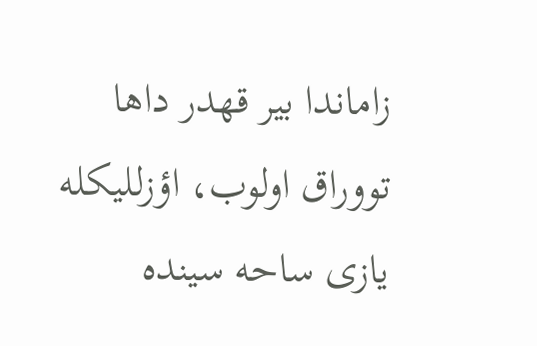زاماندا بیر قهدر داها تووراق اولوب، اؤزللیکله یازی ساحه سینده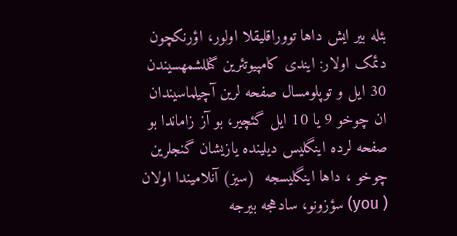بئله بیر ایش داها تووراقلیقلا اولور، اؤرنکچون دئمک اولار: ایندی کامپیوتئرین گنللشمهسیندن  30 ایل و توپلومسال صفحه لرین آچیلماسیندان ان چوخو 9 یا 10 ایل گئچیر، بو آز زاماندا بو صفحه لرده اینگلیس دیلینده یازیشان گنجلرین چوخو ، داها اینگلیسجه  (سیز) آنلامیندا اولان ( you) سؤزونو، سادهجه بیرجه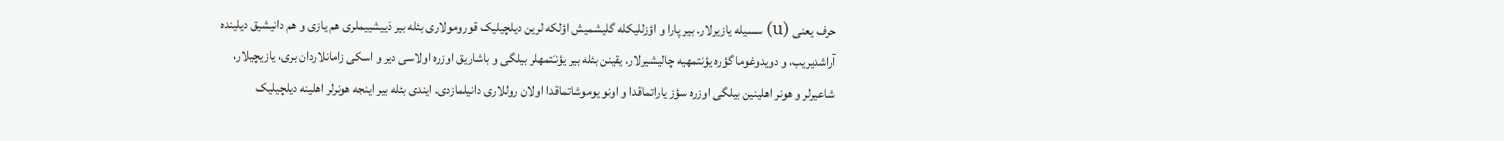حرف یعنی (u) سسیله یازیرلار. بیر پارا و اؤزللیکله گلیشمیش اؤلکه لرین دیلچیلیک قورومولاری بئله بیر دَییشییملری هم یازی و هم دانیشیق دیلینده آراشدیریب، و دویدوغوما گؤره یؤنتمهیه چالیشیرلار. یقینن بئله بیر یؤنـَتمهلر بیلگی و باشاریق اوزره اولاسی دیر و اسکی زامانلاردان بری، یازیچیلار، شاعیرلر و هونر اهلینین بیلگی اوزره سؤز یاراتماقدا و اونو یوموشاتماقدا اولان روللاری دانیلمازدی. ایندی بئله بیر اینجه هونرلر اهلینه دیلچیلیک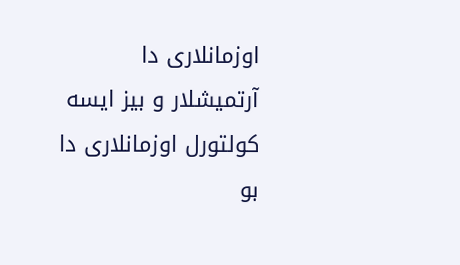اوزمانلاری دا آرتمیشلار و بیز ایسه کولتورل اوزمانلاری دا بو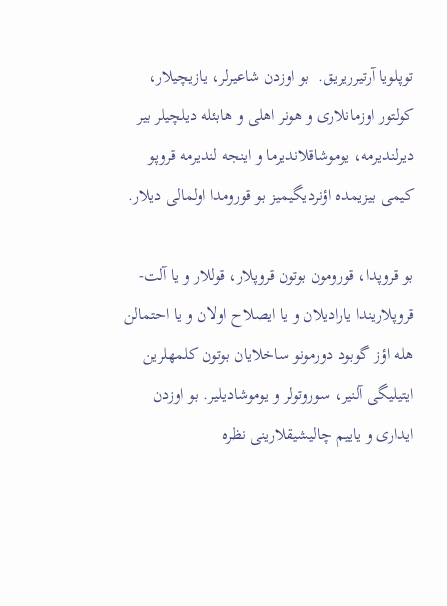توپلویا آرتیرریریق.  بو اوزدن شاعیرلر، یازیچیلار، کولتور اوزمانلاری و هونر اهلی و هابئله دیلچیلر بیر دیرلندیرمه، یوموشاقلاندیرما و اینجه لندیرمه قروپو کیمی بیزیمده اؤنردیگیمیز بو قورومدا اولمالی دیلار.

بو قروپدا، قورومون بوتون قروپلار، قوللار و یا آلت- قروپلاریندا یارادیلان و یا ایصلاح اولان و یا احتمالن هله اؤز گوبود دورمونو ساخلایان بوتون کلمهلرین ایتیلیگی آلنیر، سوروتولر و یوموشادیلیر. بو اوزدن ایداری و یاییم چالیشیقلارینی نظره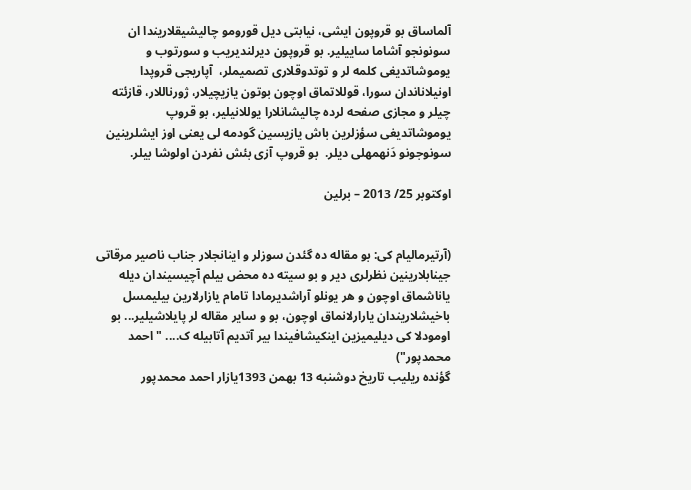آلماساق بو قروپون ایشی، نیابتی دیل قورومو چالیشیقلاریندا ان سونونجو آشاما ساییلیر. بو قروپون دیرلندیریب و سورتوب و یوموشاتدیغی کلمه لر و توتدوقلاری تصمیملر،  آپاریجی قروپدا اونیلاناندان سورا، قوللاتماق اوچون بوتون یازیچیلار، ژورناللار، قازئته چیلر و مجازی صفحه لرده چالیشانلارا یوللانیلیر، بو قروپ یوموشاتدیغی سؤزلرین باش یازیسین گودمه لی یعنی اوز ایشلرینین سونوجونو دَنهمهلی دیلر.  بو قروپ آزی بئش نفردن اولوشا بیلر.

اوکتوبر 25/ 2013 – برلین


(آرتیرمالیام کی: بو مقاله ده گئدن سوزلر و اینانجلار جناب ناصیر مرقاتی جینابلارینین نظرلری دیر و بو سیته ده محض بیلم آچیسیندان دیله یاناشماق اوچون و هر یونلو آراشدیرمادا تامام یازارلارین بیلیمسل باخیشلاریندان یارارلانماق اوچون، بو و سایر مقاله لر پایلاشیلیر... بو اومودلا کی دیلیمیزین اینکیشافیندا بیر آتدیم آتابیله ک.... "احمد محمدپور")
گؤنده ریلیب تاريخ دوشنبه 13 بهمن 1393یازار احمد محمدپور